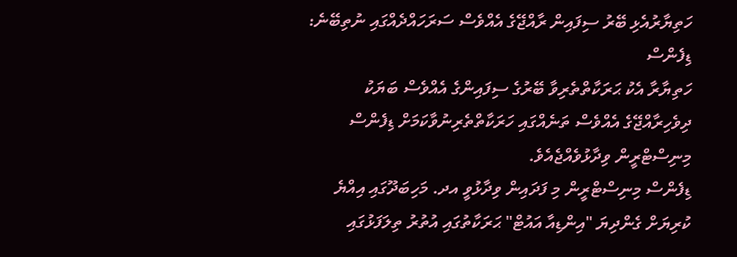ހަތިޔާރުއެޅި ބޭރު ސިފައިން ރާއްޖޭގެ އެއްވެސް ސަރަހައްދެއްގައި ނުތިބޭނެ: ޑިފެންސް
ހަތިޔާރާ އެކު ޙަރަކާތްތެރިވާ ބޭރުގެ ސިފައިންގެ އެއްވެސް ބަޔަކު ދިވެހިރާއްޖޭގެ އެއްވެސް ތަނެއްގައި ހަރަކާތްތެރިނުވާކަމަށް ޑިފެންސް މިނިސްޓްރީން ވިދާޅުވެއްޖެއެވެ.
ޑިފެންސް މިނިސްޓްރީން މި ފަދައިން ވިދާޅުވީ އދ. މަހިބަދޫގައި އިއްޔެ ކުރިޔަށް ގެންދިޔަ "އިންޑިއާ އައުޓް" ޙަރަކާތުގައި އުތުރު ތިލަފަޅުގައި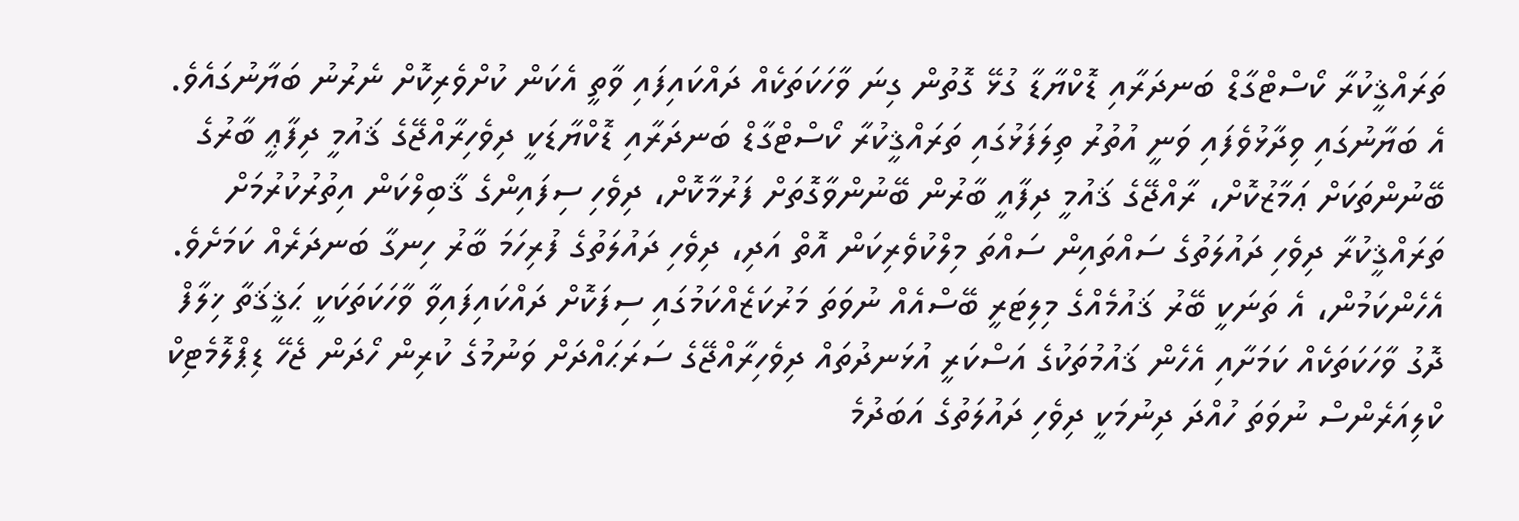ތަރައްޤީކުރާ ކޯސްޓްގާޑް ބަނދަރާއި ޑޮކްޔާޑާ ގުޅޭ ގޮތުން ގިނަ ވާހަކަތަކެއް ދައްކައިފައި ވާތީ އެކަން ކުށްވެރިކޮށް ނެރުނު ބަޔާނުގައެވެ.
އެ ބަޔާނުގައި ވިދާޅުވެފައި ވަނީ އުތުރު ތިލަފަޅުގައި ތަރައްޤީކުރާ ކޯސްޓްގާޑް ބަނދަރާއި ޑޮކްޔާޑަކީ ދިވެހިރާއްޖޭގެ ޤައުމީ ދިފާޢީ ބާރުގެ ބޭނުންތަކަށް ޢަމާޒުކޮށް، ރާއްޖޭގެ ޤައުމީ ދިފާއީ ބާރުން ބޭނުންވާގޮތަށް ފަރުމާކޮށް، ދިވެހި ސިފައިންގެ ޤާބިލްކަން އިތުރުކުރުމަށް ތަރައްޤީކުރާ ދިވެހި ދައުލަތުގެ ސައްތައިން ސައްތަ މިލްކުވެރިކަން އޮތް އަދި، ދިވެހި ދައުލަތުގެ ފުރިހަމަ ބާރު ހިނގާ ބަނދަރެއް ކަމަށެވެ.
އެހެންކަމުން، އެ ތަނަކީ ބޭރު ޤައުމެއްގެ މިލިޓަރީ ބޭސްއެއް ނުވަތަ މަރުކަޒެއްކަމުގައި ސިފަކޮށް ދައްކައިފައިވާ ވާހަކަތަކަކީ ޙަޤީޤަތާ ޚިލާފް ދޮގު ވާހަކަތަކެއް ކަމަށާއި އެހެން ޤައުމުތަކުގެ އަސްކަރީ އުޅަނދުތައް ދިވެހިރާއްޖޭގެ ސަރަޙައްދަށް ވަނުމުގެ ކުރިން ހޯދަން ޖެހޭ ޑިޕްލޮމެޓިކް ކްލިއަރެންސް ނުވަތަ ހުއްދަ ދިނުމަކީ ދިވެހި ދައުލަތުގެ އަބަދުމެ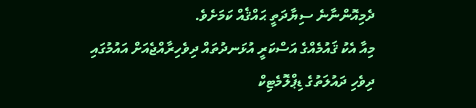ދެމިއޮންނާނެ ސިޔާދަތީ ޙައްޤެއް ކަމަށެވެ.
މިއާ އެކު ޤައުމެއްގެ އަސްކަރީ އުޅަނދުތައް ދިވެހިރާއްޖެއަށް އައުމުގައި ދިވެހި ދައުލަތުގެ ޑިޕްލޮމެޓިކް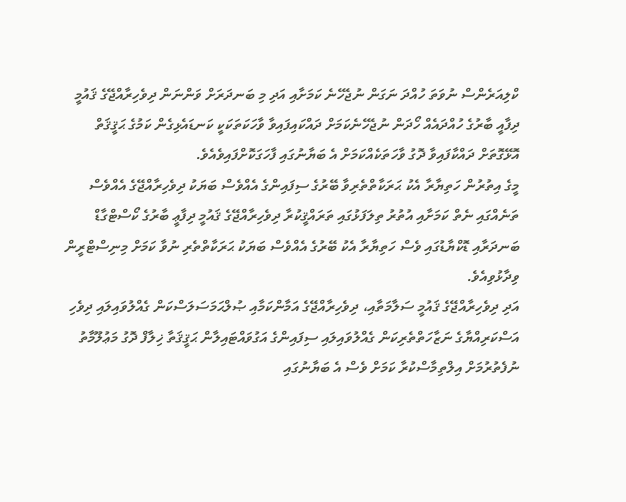ކްލިއަރެންސް ނުވަތަ ހުއްދަ ނަގަން ނުޖެހޭނެ ކަމަށާއި އަދި މި ބަނދަރަށް ވަންނަން ދިވެހިރާއްޖޭގެ ޤައުމީ ދިފާއީ ބާރުގެ ހުއްދައެއް ހޯދަން ނުޖެހޭނެކަމަށް ދައްކައިފައިވާ ވާހަކަތަކަކީ ކަނޑައެޅިގެން ކަމުގެ ޙަޤީޤަތް އޮޅޭގޮތަށް ދައްކާފައިވާ ދޮގު ވާހަތަކެއްކަމަށް އެ ބަޔާނުގައި ފާހަގަކޮށްފައިވެއެވެ.
މީގެ އިތުރުން ހަތިޔާރާ އެކު ޙަރަކާތްތެރިވާ ބޭރުގެ ސިފައިންގެ އެއްވެސް ބަޔަކު ދިވެހިރާއްޖޭގެ އެއްވެސް ތަނެއްގައި ނެތް ކަމަށާއި އުތުރު ތިލަފަޅުގައި ތަރައްޤީކުރާ ދިވެހިރާއްޖޭގެ ޤައުމީ ދިފާޢީ ބާރުގެ ކޯސްޓްގާޑް ބަނދަރާއި ޑޮކްޔާޑުގައި ވެސް ހަތިޔާރާ އެކު ބޭރުގެ އެއްވެސް ބަޔަކު ޙަރަކާތްތެރި ނުވާ ކަމަށް މިނިސްޓްރީން ވިދާޅުވިއެވެ.
އަދި ދިވެހިރާއްޖޭގެ ޤައުމީ ސަލާމަތާއި، ދިވެހިރާއްޖޭގެ އަމާންކަމާއި ޞުލްޙަމަސަލަސްކަން ގެއްލުވައިލައި ދިވެހި
އަސްކަރިއްޔާގެ ނަޒާހަތްތެރިކަން ގެއްލުވައިލައި ސިފައިންގެ އަގުވައްޓައިލާން ޙަޤީޤަތާ ޚިލާފް ދޮގު މަޢުލޫމާތު ނުފެތުރުމަށް އިލްތިމާސްކުރާ ކަމަށް ވެސް އެ ބަޔާނުގައި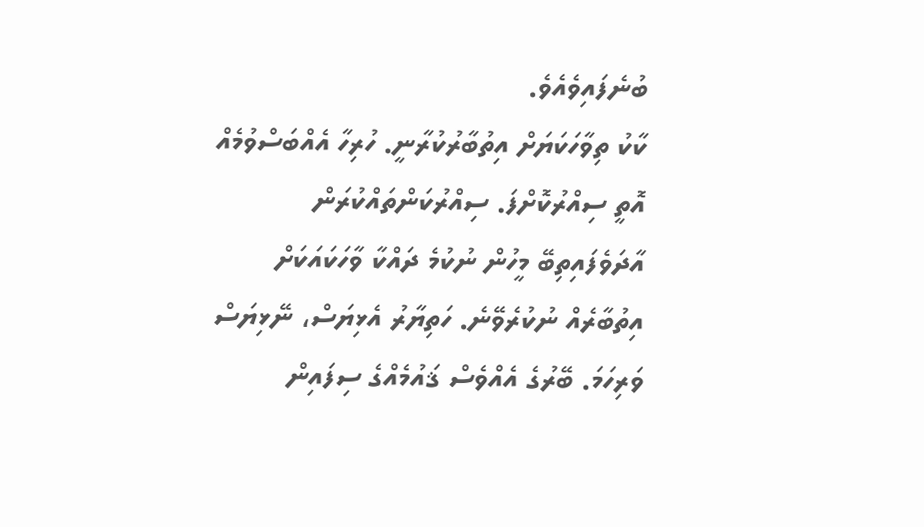ބުނެފައިވެއެވެ.
ކާކު ތިވާހަކަޔަށް އިތުބާރުކުރާނީ. ހުރިހާ އެއްބަސްވުމެއް އޮތީ ސިއްރުކޮށްފަ. ސިއްރުކަންތައްކުރަން އާދަވެފައިތިބޭ މީހުން ނުކުމެ ދައްކާ ވާހަކައަކަށް އިތުބާރެއް ނުކުރެވޭނެ. ހަތިޔާރު އެޅިޔަސް، ނޭޅިޔަސް ވަރިހަމަ. ބޭރުގެ އެއްވެސް ޤައުމެއްގެ ސިފައިން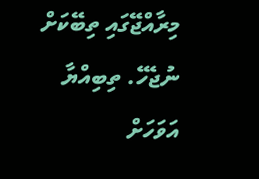މިރާއްޖޭގައި ތިބޭކަށް ނުޖެހޭ. ތިބިއްޔާ އަވަހަށް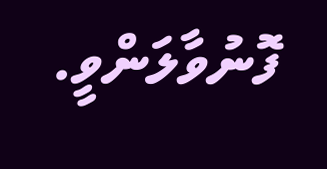ފޮނުވާލަންވީ.